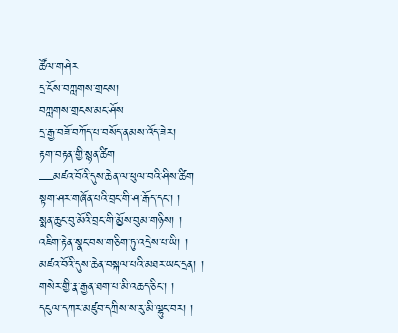ཚོལ་གཤེར
དྲ་ངོས་བཀླགས་གྲངས།
བཀླགས་གྲངས་མང་ཤོས
དྲ་རྒྱ་བཟོ་བཀོད་པ་བསོད་ནམས་འོད་ཟེར།
རྟག་བརྟན་གྱི་སྙན་ཚིག
—མཛའ་བོའི་དུས་ཆེན་ལ་ཕུལ་བའི་ཤིས་ཚིག
སྟག་ཤར་གཞོན་པའི་བྲང་གི་ཤ་རྒོད་དང་། །
སྨན་ཆུང་བུ་མོའི་བྲང་གི་མྱོས་བུམ་གཉིས། །
འཇིག་རྟེན་སྣང་བས་གཅིག་ཏུ་འདྲེས་པ་ཡི། །
མཛའ་བོའི་དུས་ཆེན་བསྐལ་པའི་མཐར་ཡང་དྲན། །
གསེར་གྱི་རྣ་རྒྱན་ཐག་པ་མི་འཆད་ཅིང་། །
དངུལ་དཀར་མཛུབ་དཀྲིས་ས་རུ་མི་ལྷུང་བར། །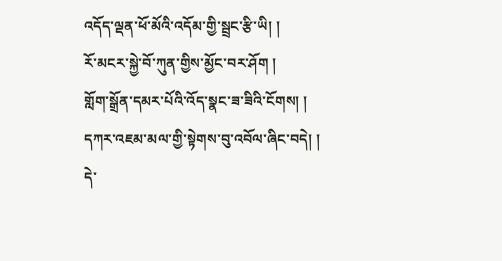འདོད་ལྡན་ཕོ་མོའི་འདོམ་གྱི་སྦྲང་རྩི་ཡི། །
རོ་མངར་སྐྱེ་བོ་ཀུན་གྱིས་མྱོང་བར་ཤོག །
གློག་སྒྲོན་དམར་པོའི་འོད་སྣང་ཟ་ཟིའི་ངོགས། །
དཀར་འཇམ་མལ་གྱི་སྟེགས་བུ་འབོལ་ཞིང་བདེ། །
དེ་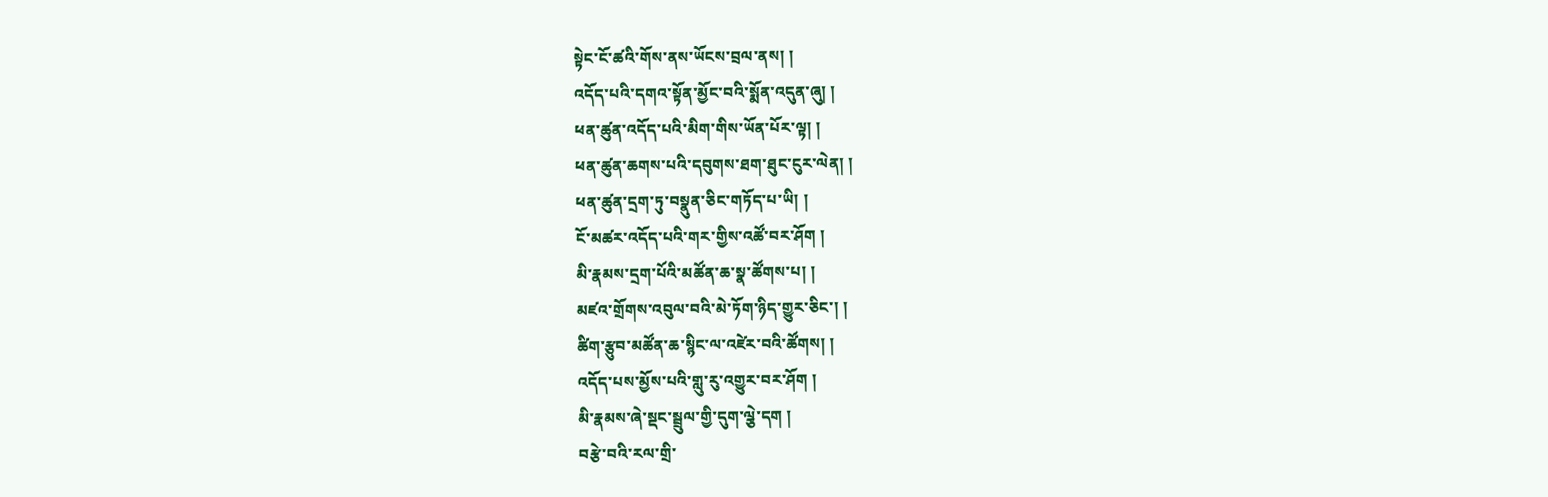སྟེང་ངོ་ཚའི་གོས་ནས་ཡོངས་བྲལ་ནས། །
འདོད་པའི་དགའ་སྟོན་མྱོང་བའི་སྨོན་འདུན་ཞུ། །
ཕན་ཚུན་འདོད་པའི་མིག་གིས་ཡོན་པོར་ལྟ། །
ཕན་ཚུན་ཆགས་པའི་དབུགས་ཐག་ཐུང་ངུར་ལེན། །
ཕན་ཚུན་དྲག་ཏུ་བསྣུན་ཅིང་གཏོད་པ་ཡི། །
ངོ་མཚར་འདོད་པའི་གར་གྱིས་འཚོ་བར་ཤོག །
མི་རྣམས་དྲག་པོའི་མཚོན་ཆ་སྣ་ཚོགས་པ། །
མཛའ་གྲོགས་འབུལ་བའི་མེ་ཏོག་ཉིད་གྱུར་ཅིང་། །
ཚིག་རྩུབ་མཚོན་ཆ་སྙིང་ལ་འཛེར་བའི་ཚོགས། །
འདོད་པས་མྱོས་པའི་གླུ་རུ་འགྱུར་བར་ཤོག །
མི་རྣམས་ཞེ་སྡང་སྦྲུལ་གྱི་དུག་ལྕེ་དག །
བརྩེ་བའི་རལ་གྲི་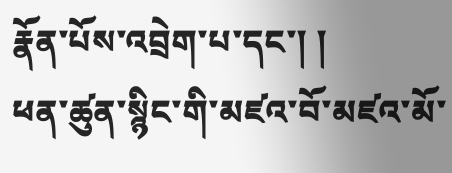རྣོན་པོས་འབྲེག་པ་དང་། །
ཕན་ཚུན་སྙིང་གི་མཛའ་བོ་མཛའ་མོ་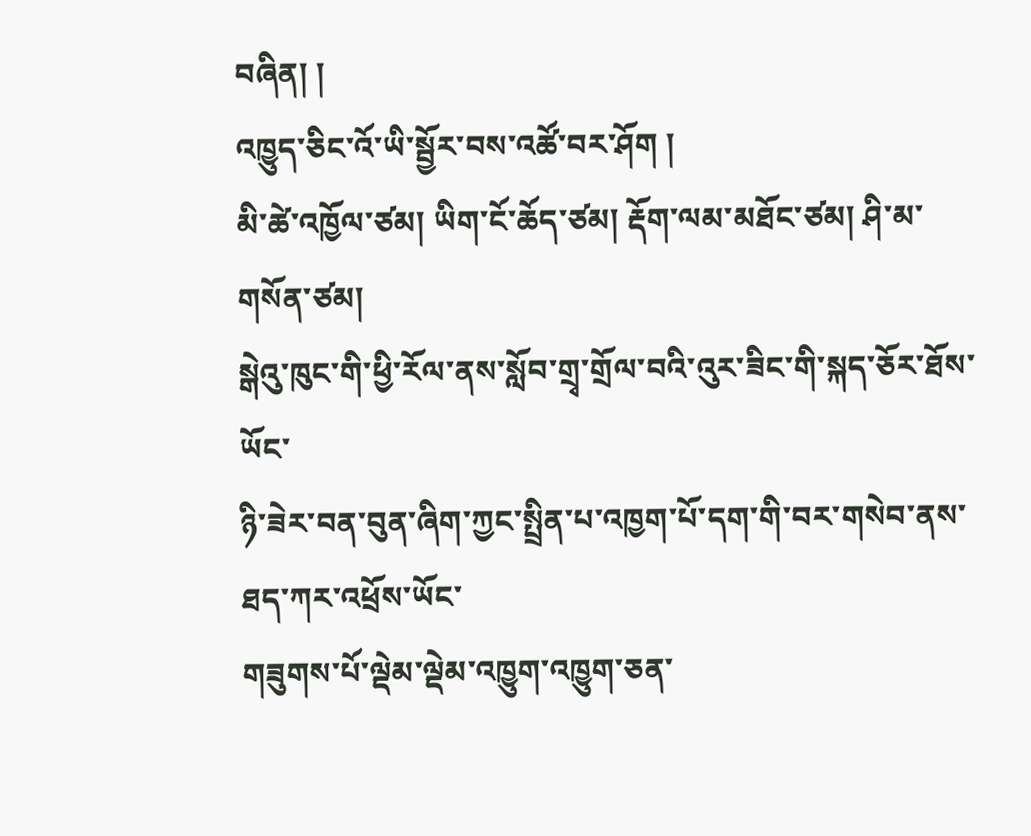བཞིན། །
འཁྱུད་ཅིང་འོ་ཡི་སྦྱོར་བས་འཚོ་བར་ཤོག །
མི་ཚེ་འཁྱོལ་ཙམ། ཡིག་ངོ་ཆོད་ཙམ། རྡོག་ལམ་མཐོང་ཙམ། ཤི་མ་གསོན་ཙམ།
སྒེའུ་ཁུང་གི་ཕྱི་རོལ་ནས་སློབ་གྲྭ་གྲོལ་བའི་འུར་ཟིང་གི་སྐད་ཅོར་ཐོས་ཡོང་
ཉི་ཟེར་བན་བུན་ཞིག་ཀྱང་སྤྲིན་པ་འཁྱག་པོ་དག་གི་བར་གསེབ་ནས་ཐད་ཀར་འཕྲོས་ཡོང་
གཟུགས་པོ་ལྡེམ་ལྡེམ་འཁྱུག་འཁྱུག་ཅན་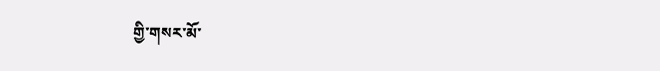གྱི་གསར་མོ་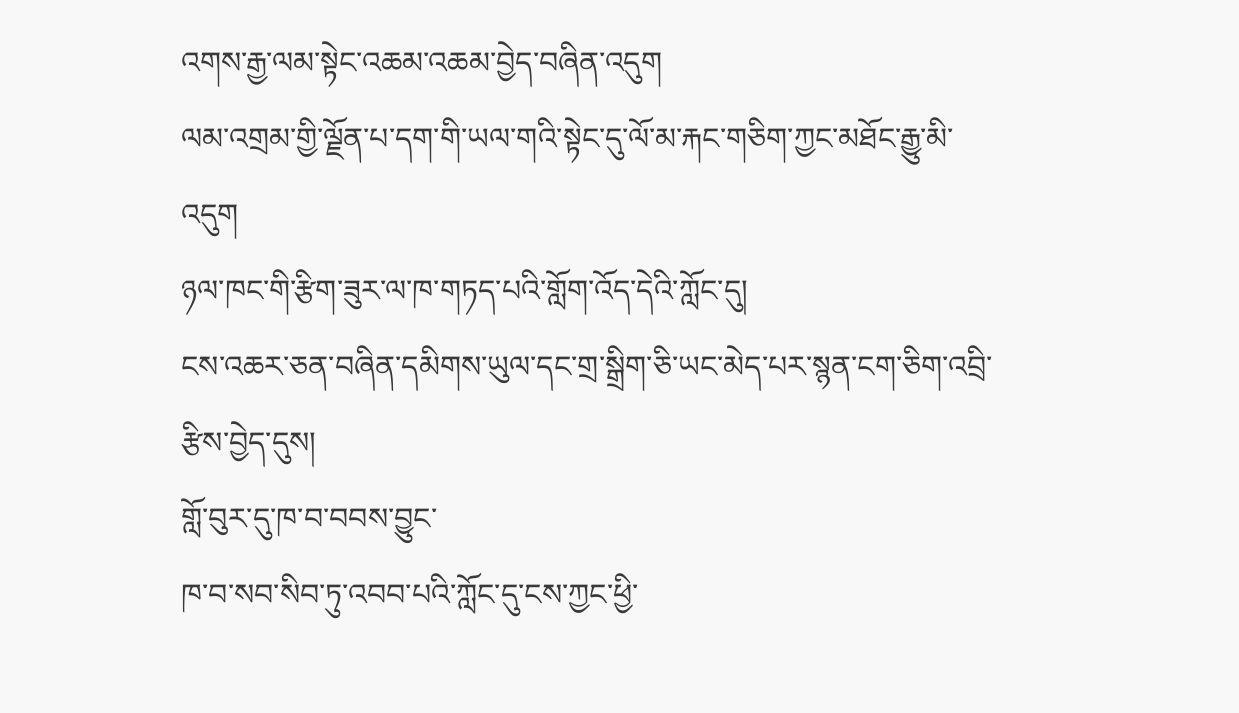འགས་རྒྱ་ལམ་སྟེང་འཆམ་འཆམ་བྱེད་བཞིན་འདུག
ལམ་འགྲམ་གྱི་ལྗོན་པ་དག་གི་ཡལ་གའི་སྟེང་དུ་ལོ་མ་རྐང་གཅིག་ཀྱང་མཐོང་རྒྱུ་མི་འདུག
ཉལ་ཁང་གི་རྩིག་ཟུར་ལ་ཁ་གཏད་པའི་གློག་འོད་དེའི་ཀློང་དུ།
ངས་འཆར་ཅན་བཞིན་དམིགས་ཡུལ་དང་གྲ་སྒྲིག་ཅི་ཡང་མེད་པར་སྙན་ངག་ཅིག་འབྲི་རྩིས་བྱེད་དུས།
གློ་བུར་དུ་ཁ་བ་བབས་བྱུང་
ཁ་བ་སབ་སིབ་ཏུ་འབབ་པའི་ཀློང་དུ་ངས་ཀྱང་ཕྱི་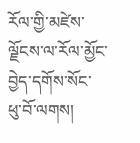རོལ་གྱི་མཛེས་ལྗོངས་ལ་རོལ་མྱོང་བྱེད་དགོས་སོང་
ཕུ་བོ་ལགས།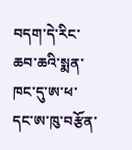བདག་དེ་རིང་ཆབ་ཆའི་སྨན་ཁང་དུ་ཨ་ཕ་དང་ཨ་ཁུ་བརྩོན་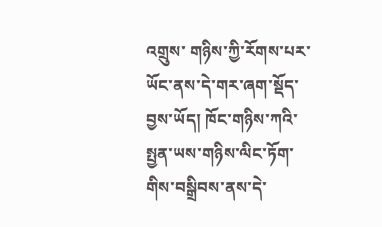འགྲུས་ གཉིས་ཀྱི་རོགས་པར་ཡོང་ནས་དེ་གར་ཞག་སྡོད་བྱས་ཡོད། ཁོང་གཉིས་ཀའི་སྤྱན་ཡས་གཉིས་ལིང་ཏོག་གིས་བསྒྲིབས་ནས་དེ་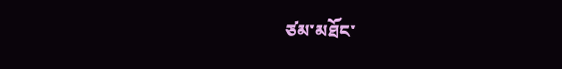ཙམ་མཐོང་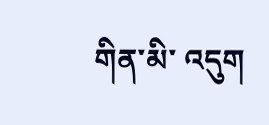གིན་མི་ འདུག